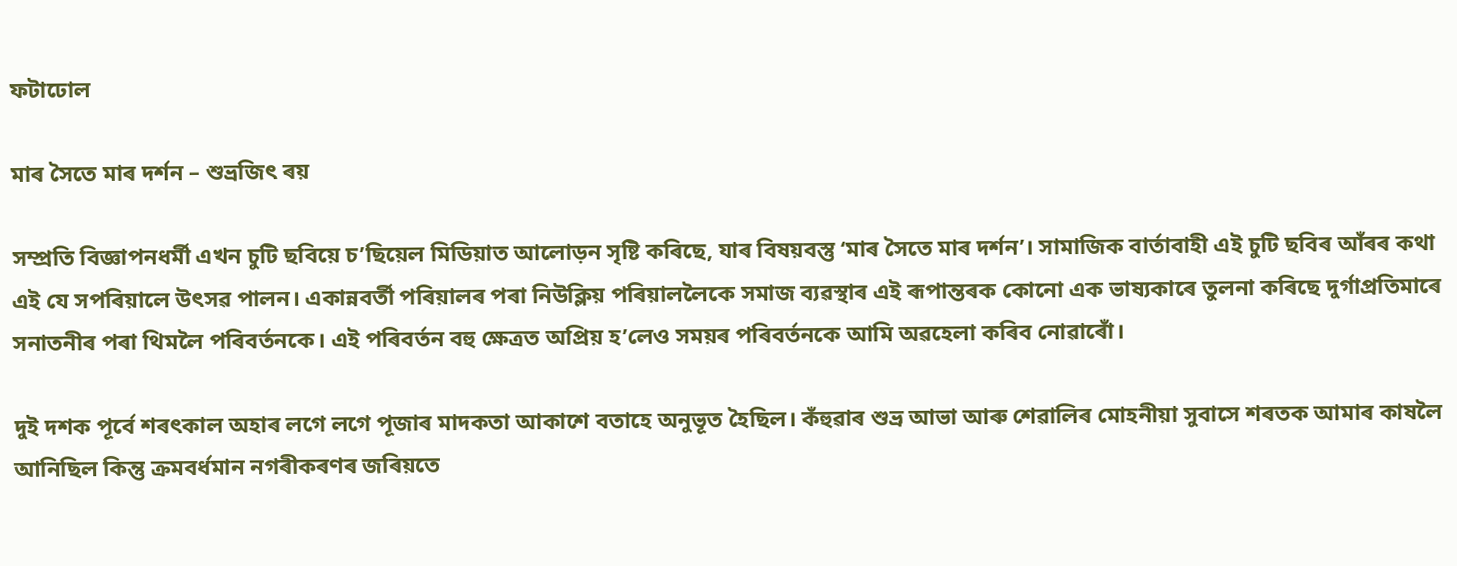ফটাঢোল

মাৰ সৈতে মাৰ দৰ্শন – শুভ্ৰজিৎ ৰয়

সম্প্ৰতি বিজ্ঞাপনধৰ্মী এখন চুটি ছবিয়ে চ’ছিয়েল মিডিয়াত আলোড়ন সৃষ্টি কৰিছে, যাৰ বিষয়বস্তু ‘মাৰ সৈতে মাৰ দৰ্শন’। সামাজিক বাৰ্তাবাহী এই চুটি ছবিৰ আঁৰৰ কথা এই যে সপৰিয়ালে উৎসৱ পালন। একান্নবৰ্তী পৰিয়ালৰ পৰা নিউক্লিয় পৰিয়াললৈকে সমাজ ব্যৱস্থাৰ এই ৰূপান্তৰক কোনো এক ভাষ্যকাৰে তুলনা কৰিছে দুৰ্গাপ্ৰতিমাৰে সনাতনীৰ পৰা থিমলৈ পৰিবৰ্তনকে। এই পৰিবৰ্তন বহু ক্ষেত্ৰত অপ্ৰিয় হ’লেও সময়ৰ পৰিবৰ্তনকে আমি অৱহেলা কৰিব নোৱাৰোঁ।

দুই দশক পূৰ্বে শৰৎকাল অহাৰ লগে লগে পূজাৰ মাদকতা আকাশে বতাহে অনুভূত হৈছিল। কঁহুৱাৰ শুভ্ৰ আভা আৰু শেৱালিৰ মোহনীয়া সুবাসে শৰতক আমাৰ কাষলৈ আনিছিল কিন্তু ক্ৰমবৰ্ধমান নগৰীকৰণৰ জৰিয়তে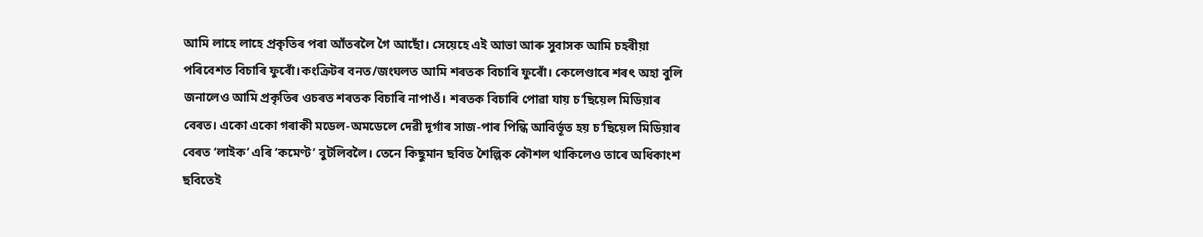আমি লাহে লাহে প্ৰকৃতিৰ পৰা আঁতৰলৈ গৈ আছোঁ। সেয়েহে এই আভা আৰু সুবাসক আমি চহৰীয়া পৰিবেশত বিচাৰি ফুৰোঁ।কংক্ৰিটৰ বনত/জংঘলত আমি শৰতক বিচাৰি ফুৰোঁ। কেলেণ্ডাৰে শৰৎ অহা বুলি জনালেও আমি প্ৰকৃতিৰ ওচৰত শৰতক বিচাৰি নাপাওঁ। শৰতক বিচাৰি পোৱা যায় চ’ছিয়েল মিডিয়াৰ বেৰত। একো একো গৰাকী মডেল-অমডেলে দেৱী দূর্গাৰ সাজ-পাৰ পিন্ধি আবিৰ্ভূত হয় চ’ছিয়েল মিডিয়াৰ বেৰত ‘লাইক’ এৰি ‘কমেণ্ট’ বুটলিবলৈ। তেনে কিছুমান ছবিত শৈল্পিক কৌশল থাকিলেও তাৰে অধিকাংশ ছবিতেই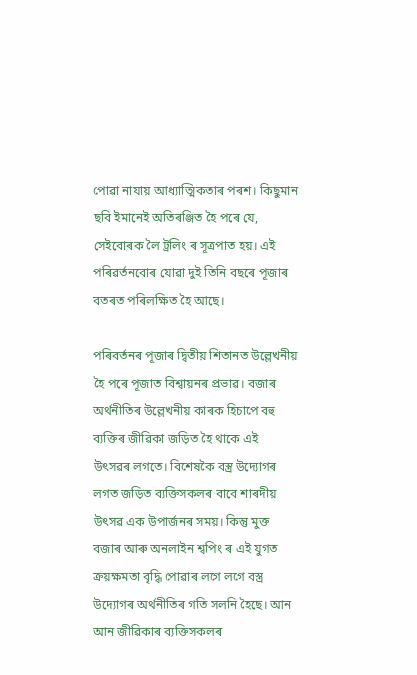পোৱা নাযায় আধ্যাত্মিকতাৰ পৰশ। কিছুমান ছবি ইমানেই অতিৰঞ্জিত হৈ পৰে যে, সেইবোৰক লৈ ট্ৰলিং ৰ সূত্ৰপাত হয়। এই পৰিৱৰ্তনবোৰ যোৱা দুই তিনি বছৰে পূজাৰ বতৰত পৰিলক্ষিত হৈ আছে।

পৰিবৰ্তনৰ পূজাৰ দ্বিতীয় শিতানত উল্লেখনীয় হৈ পৰে পূজাত বিশ্বায়নৰ প্ৰভাৱ। বজাৰ অৰ্থনীতিৰ উল্লেখনীয় কাৰক হিচাপে বহু ব্যক্তিৰ জীৱিকা জড়িত হৈ থাকে এই উৎসৱৰ লগতে। বিশেষকৈ বস্ত্ৰ উদ্যোগৰ লগত জড়িত ব্যক্তিসকলৰ বাবে শাৰদীয় উৎসৱ এক উপাৰ্জনৰ সময়। কিন্তু মুক্ত বজাৰ আৰু অনলাইন শ্বপিং ৰ এই যুগত ক্ৰয়ক্ষমতা বৃদ্ধি পোৱাৰ লগে লগে বস্ত্ৰ উদ্যোগৰ অৰ্থনীতিৰ গতি সলনি হৈছে। আন আন জীৱিকাৰ ব্যক্তিসকলৰ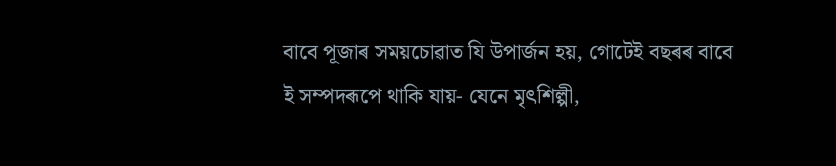বাবে পূজাৰ সময়চোৱাত যি উপাৰ্জন হয়, গোটেই বছৰৰ বাবে ই সম্পদৰূপে থাকি যায়- যেনে মৃৎশিল্পী,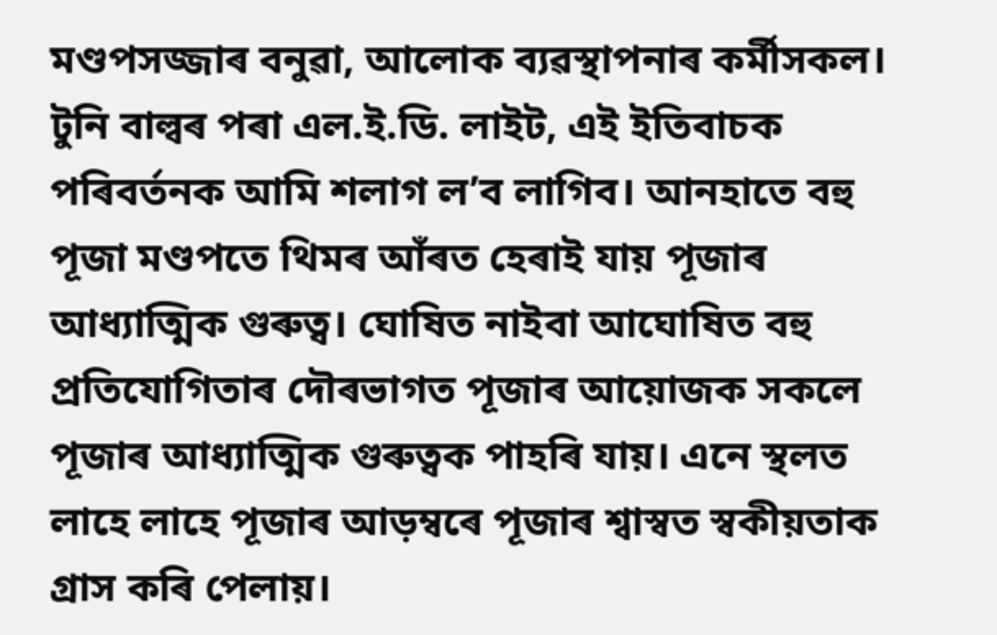মণ্ডপসজ্জাৰ বনুৱা, আলোক ব্যৱস্থাপনাৰ কৰ্মীসকল। টুনি বাল্বৰ পৰা এল.ই.ডি. লাইট, এই ইতিবাচক পৰিবৰ্তনক আমি শলাগ ল’ব লাগিব। আনহাতে বহু পূজা মণ্ডপতে থিমৰ আঁৰত হেৰাই যায় পূজাৰ আধ্যাত্মিক গুৰুত্ব। ঘোষিত নাইবা আঘোষিত বহু প্ৰতিযোগিতাৰ দৌৰভাগত পূজাৰ আয়োজক সকলে পূজাৰ আধ্যাত্মিক গুৰুত্বক পাহৰি যায়। এনে স্থলত লাহে লাহে পূজাৰ আড়ম্বৰে পূজাৰ শ্বাস্বত স্বকীয়তাক গ্ৰাস কৰি পেলায়।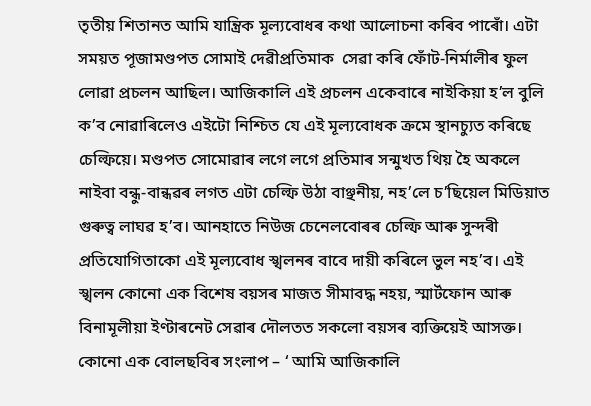তৃতীয় শিতানত আমি যান্ত্ৰিক মূল্যবোধৰ কথা আলোচনা কৰিব পাৰোঁ। এটা সময়ত পূজামণ্ডপত সোমাই দেৱীপ্ৰতিমাক  সেৱা কৰি ফোঁট-নির্মালীৰ ফুল লোৱা প্ৰচলন আছিল। আজিকালি এই প্ৰচলন একেবাৰে নাইকিয়া হ’ল বুলি ক’ব নোৱাৰিলেও এইটো নিশ্চিত যে এই মূল্যবোধক ক্ৰমে স্থানচ্যুত কৰিছে চেল্ফিয়ে। মণ্ডপত সোমোৱাৰ লগে লগে প্ৰতিমাৰ সন্মুখত থিয় হৈ অকলে নাইবা বন্ধু-বান্ধৱৰ লগত এটা চেল্ফি উঠা বাঞ্ছনীয়, নহ’লে চ’ছিয়েল মিডিয়াত গুৰুত্ব লাঘৱ হ’ব। আনহাতে নিউজ চেনেলবোৰৰ চেল্ফি আৰু সুন্দৰী প্ৰতিযোগিতাকো এই মূল্যবোধ স্খলনৰ বাবে দায়ী কৰিলে ভুল নহ’ব। এই স্খলন কোনো এক বিশেষ বয়সৰ মাজত সীমাবদ্ধ নহয়, স্মাৰ্টফোন আৰু বিনামূলীয়া ইণ্টাৰনেট সেৱাৰ দৌলতত সকলো বয়সৰ ব্যক্তিয়েই আসক্ত। কোনো এক বোলছবিৰ সংলাপ – ‘ আমি আজিকালি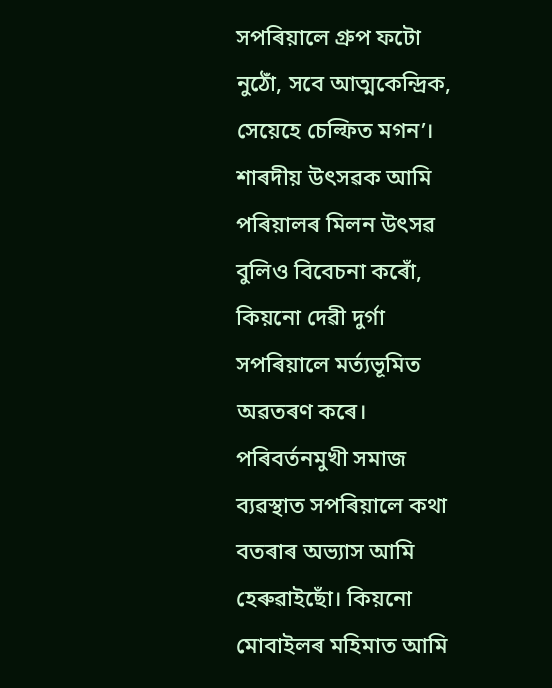সপৰিয়ালে গ্রুপ ফটো নুঠোঁ, সবে আত্মকেন্দ্ৰিক, সেয়েহে চেল্ফিত মগন’। শাৰদীয় উৎসৱক আমি পৰিয়ালৰ মিলন উৎসৱ বুলিও বিবেচনা কৰোঁ, কিয়নো দেৱী দুর্গা সপৰিয়ালে মৰ্ত্যভূমিত অৱতৰণ কৰে। পৰিবৰ্তনমুখী সমাজ ব্যৱস্থাত সপৰিয়ালে কথা বতৰাৰ অভ্যাস আমি হেৰুৱাইছোঁ। কিয়নো মোবাইলৰ মহিমাত আমি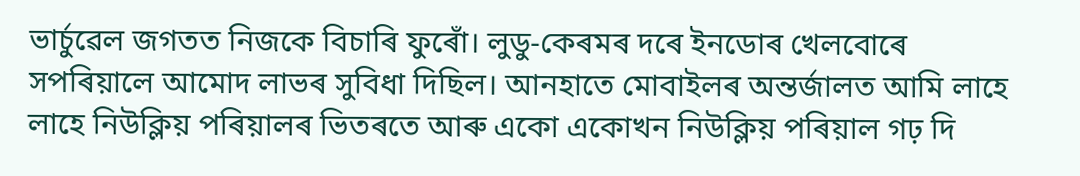ভাৰ্চুৱেল জগতত নিজকে বিচাৰি ফুৰোঁ। লুডু-কেৰমৰ দৰে ইনডোৰ খেলবোৰে সপৰিয়ালে আমোদ লাভৰ সুবিধা দিছিল। আনহাতে মোবাইলৰ অন্তৰ্জালত আমি লাহে লাহে নিউক্লিয় পৰিয়ালৰ ভিতৰতে আৰু একো একোখন নিউক্লিয় পৰিয়াল গঢ় দি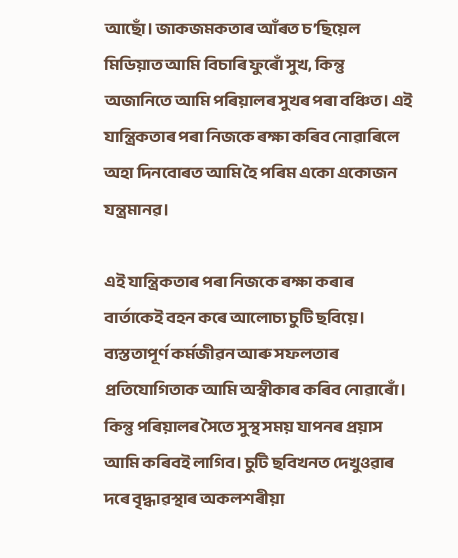আছোঁ। জাকজমকতাৰ আঁৰত চ’ছিয়েল মিডিয়াত আমি বিচাৰি ফুৰোঁ সুখ, কিন্তু অজানিতে আমি পৰিয়ালৰ সুখৰ পৰা বঞ্চিত। এই যান্ত্ৰিকতাৰ পৰা নিজকে ৰক্ষা কৰিব নোৱাৰিলে অহা দিনবোৰত আমি হৈ পৰিম একো একোজন যন্ত্ৰমানৱ।

এই যান্ত্ৰিকতাৰ পৰা নিজকে ৰক্ষা কৰাৰ বাৰ্তাকেই বহন কৰে আলোচ্য চুটি ছবিয়ে। ব্যস্ততাপূৰ্ণ কৰ্মজীৱন আৰু সফলতাৰ প্ৰতিযোগিতাক আমি অস্বীকাৰ কৰিব নোৱাৰোঁ। কিন্তু পৰিয়ালৰ সৈতে সুস্থ সময় যাপনৰ প্ৰয়াস আমি কৰিবই লাগিব। চুটি ছবিখনত দেখুওৱাৰ দৰে বৃদ্ধাৱস্থাৰ অকলশৰীয়া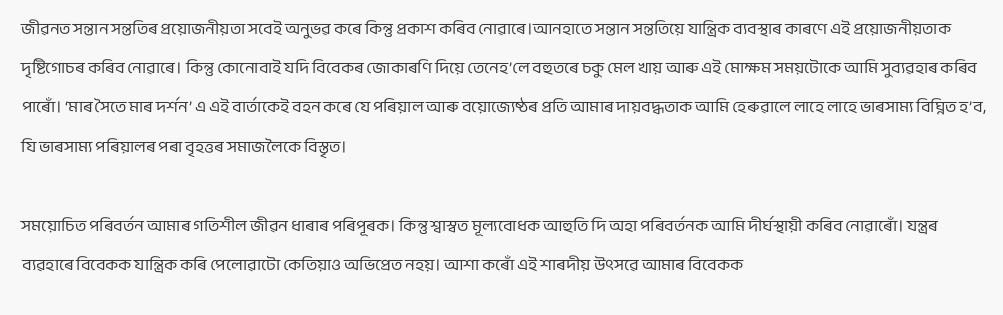জীৱনত সন্তান সন্ততিৰ প্ৰয়োজনীয়তা সবেই অনুভৱ কৰে কিন্তু প্ৰকাশ কৰিব নোৱাৰে।আনহাতে সন্তান সন্ততিয়ে যান্ত্ৰিক ব্যবস্থাৰ কাৰণে এই প্ৰয়োজনীয়তাক দৃষ্টিগোচৰ কৰিব নোৱাৰে। কিন্তু কোনোবাই যদি বিবেকৰ জোকাৰণি দিয়ে তেনেহ’লে বহুতৰে চকু মেল খায় আৰু এই মোক্ষম সময়টোকে আমি সুব্যৱহাৰ কৰিব পাৰোঁ। ‘মাৰ সৈতে মাৰ দর্শন’ এ এই বাৰ্তাকেই বহন কৰে যে পৰিয়াল আৰু বয়োজ্যেষ্ঠৰ প্ৰতি আমাৰ দায়বদ্ধতাক আমি হেৰুৱালে লাহে লাহে ভাৰসাম্য বিঘ্নিত হ’ব, যি ভাৰসাম্য পৰিয়ালৰ পৰা বৃহত্তৰ সমাজলৈকে বিস্তৃত।

সময়োচিত পৰিবৰ্তন আমাৰ গতিশীল জীৱন ধাৰাৰ পৰিপূৰক। কিন্তু শ্বাস্বত মূল্যবোধক আহুতি দি অহা পৰিবৰ্তনক আমি দীৰ্ঘস্থায়ী কৰিব নোৱাৰোঁ। যন্ত্ৰৰ ব্যৱহাৰে বিবেকক যান্ত্ৰিক কৰি পেলোৱাটো কেতিয়াও অভিপ্ৰেত নহয়। আশা কৰোঁ এই শাৰদীয় উৎসৱে আমাৰ বিবেকক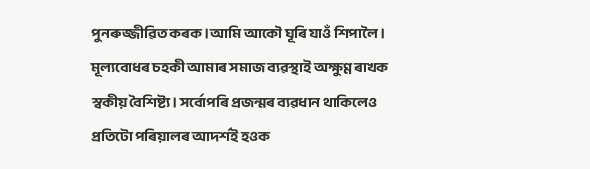পুনৰুজ্জীৱিত কৰক।আমি আকৌ ঘূৰি যাওঁ শিপালৈ। মূল্যবোধৰ চহকী আমাৰ সমাজ ব্যৱস্থাই অক্ষুণ্ণ ৰাখক স্বকীয় বৈশিষ্ট্য। সৰ্বোপৰি প্ৰজন্মৰ ব্যৱধান থাকিলেও প্ৰতিটো পৰিয়ালৰ আদৰ্শই হওক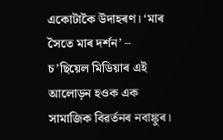একোটাকৈ উদাহৰণ। ‘মাৰ সৈতে মাৰ দৰ্শন’ –  চ’ছিয়েল মিডিয়াৰ এই আলোড়ন হওক এক সামাজিক বিৱৰ্তনৰ নবাঙ্কুৰ।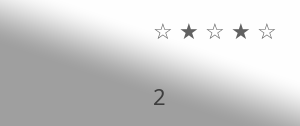☆ ★ ☆ ★ ☆

2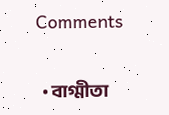Comments

  • বাগ্মীতা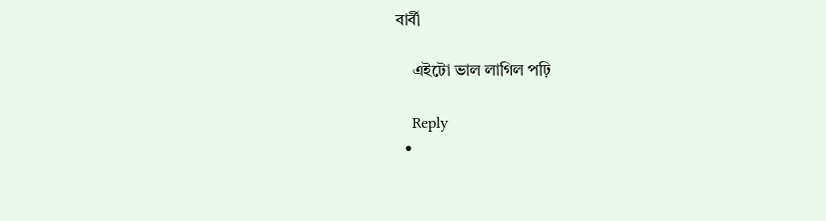বাৰ্বী

    এইটো ভাল লাগিল পঢ়ি

    Reply
  •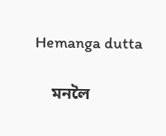Hemanga dutta

    মনলৈ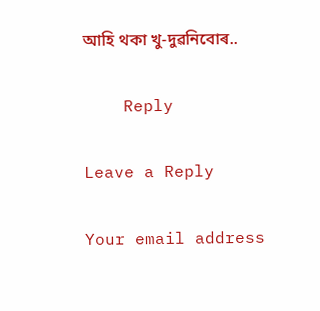আহি থকা খু-দুৱনিবোৰ..

    Reply

Leave a Reply

Your email address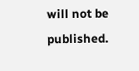will not be published.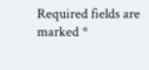Required fields are marked *